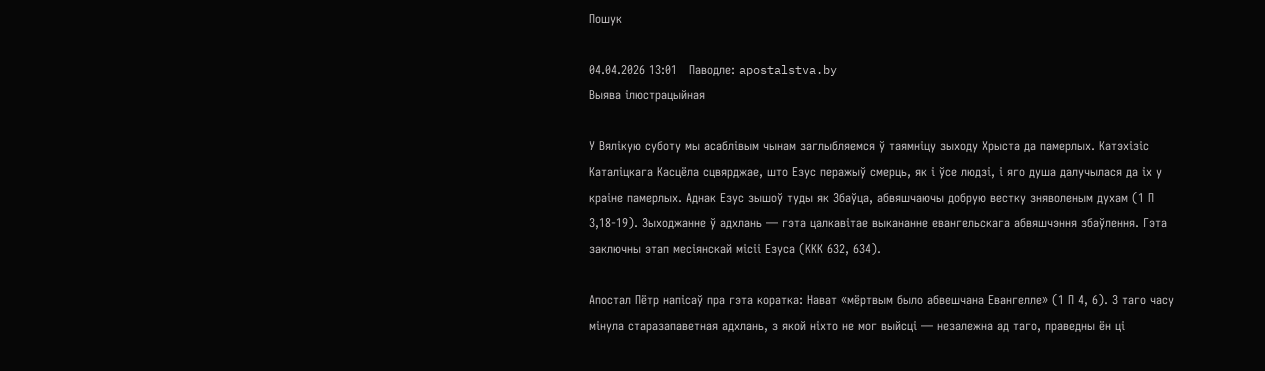Пошук

04.04.2026 13:01   Паводле: apostalstva.by
Выява ілюстрацыйная

У Вялікую суботу мы асаблівым чынам заглыбляемся ў таямніцу зыходу Хрыста да памерлых. Катэхізіс Каталіцкага Касцёла сцвярджае, што Езус перажыў смерць, як і ўсе людзі, і яго душа далучылася да іх у краіне памерлых. Аднак Езус зышоў туды як Збаўца, абвяшчаючы добрую вестку зняволеным духам (1 П 3,18-19). Зыходжанне ў адхлань — гэта цалкавітае выкананне евангельскага абвяшчэння збаўлення. Гэта заключны этап месіянскай місіі Езуса (ККК 632, 634).

Апостал Пётр напісаў пра гэта коратка: Нават «мёртвым было абвешчана Евангелле» (1 П 4, 6). З таго часу мінула старазапаветная адхлань, з якой ніхто не мог выйсці — незалежна ад таго, праведны ён ці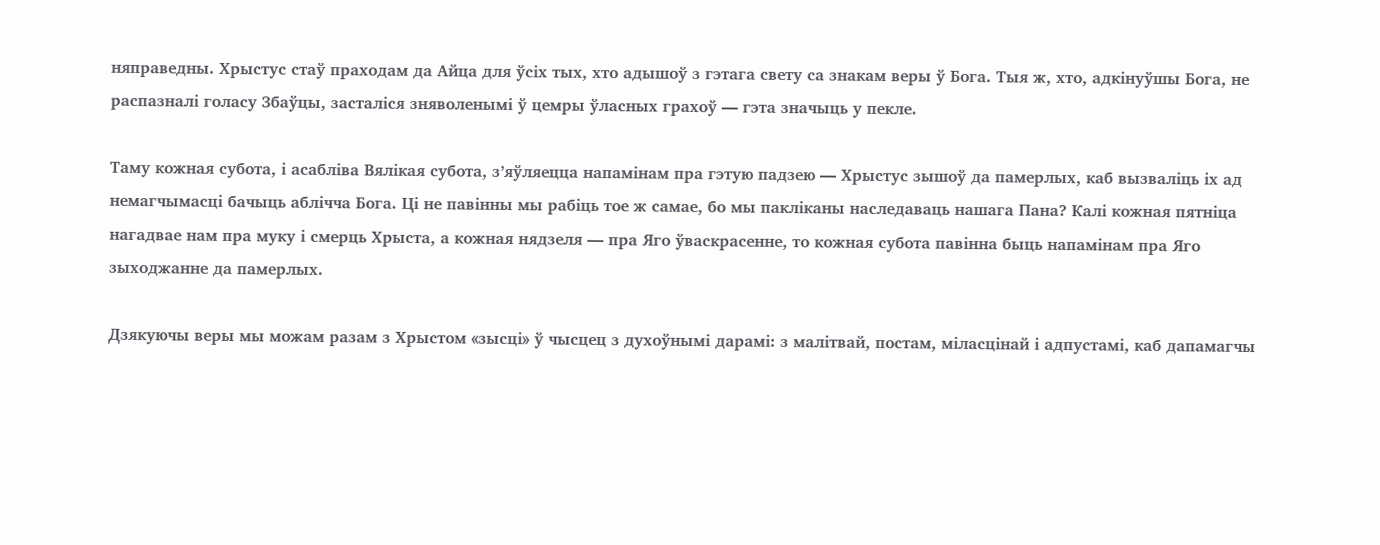няправедны. Хрыстус стаў праходам да Айца для ўсіх тых, хто адышоў з гэтага свету са знакам веры ў Бога. Тыя ж, хто, адкінуўшы Бога, не распазналі голасу Збаўцы, засталіся зняволенымі ў цемры ўласных грахоў — гэта значыць у пекле.

Таму кожная субота, і асабліва Вялікая субота, з’яўляецца напамінам пра гэтую падзею — Хрыстус зышоў да памерлых, каб вызваліць іх ад немагчымасці бачыць аблічча Бога. Ці не павінны мы рабіць тое ж самае, бо мы пакліканы наследаваць нашага Пана? Калі кожная пятніца нагадвае нам пра муку і смерць Хрыста, а кожная нядзеля — пра Яго ўваскрасенне, то кожная субота павінна быць напамінам пра Яго зыходжанне да памерлых.

Дзякуючы веры мы можам разам з Хрыстом «зысці» ў чысцец з духоўнымі дарамі: з малітвай, постам, міласцінай і адпустамі, каб дапамагчы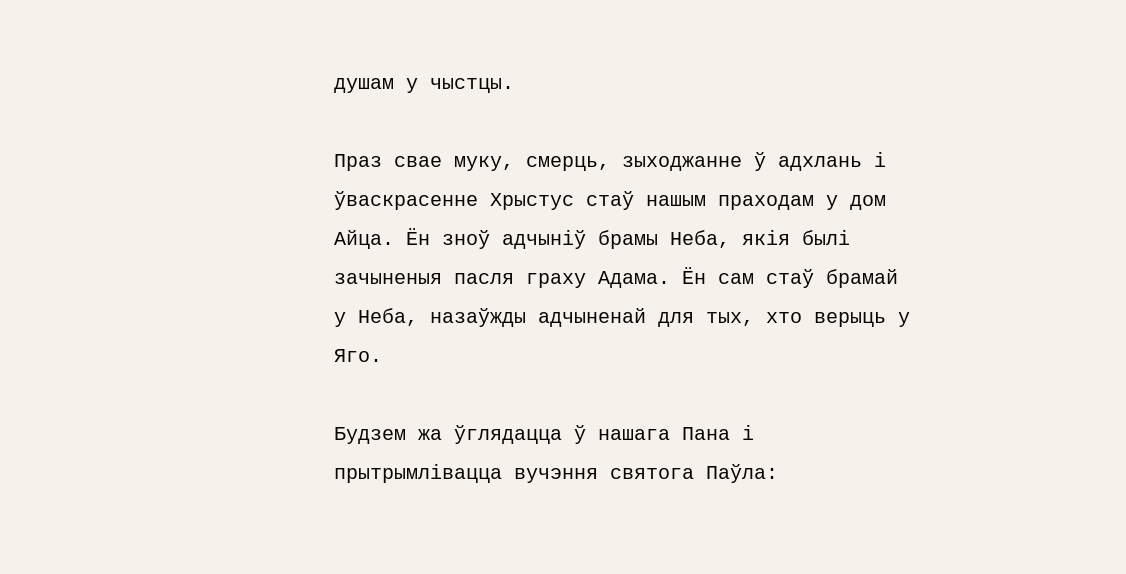душам у чыстцы.

Праз свае муку, смерць, зыходжанне ў адхлань і ўваскрасенне Хрыстус стаў нашым праходам у дом Айца. Ён зноў адчыніў брамы Неба, якія былі зачыненыя пасля граху Адама. Ён сам стаў брамай у Неба, назаўжды адчыненай для тых, хто верыць у Яго.

Будзем жа ўглядацца ў нашага Пана і прытрымлівацца вучэння святога Паўла: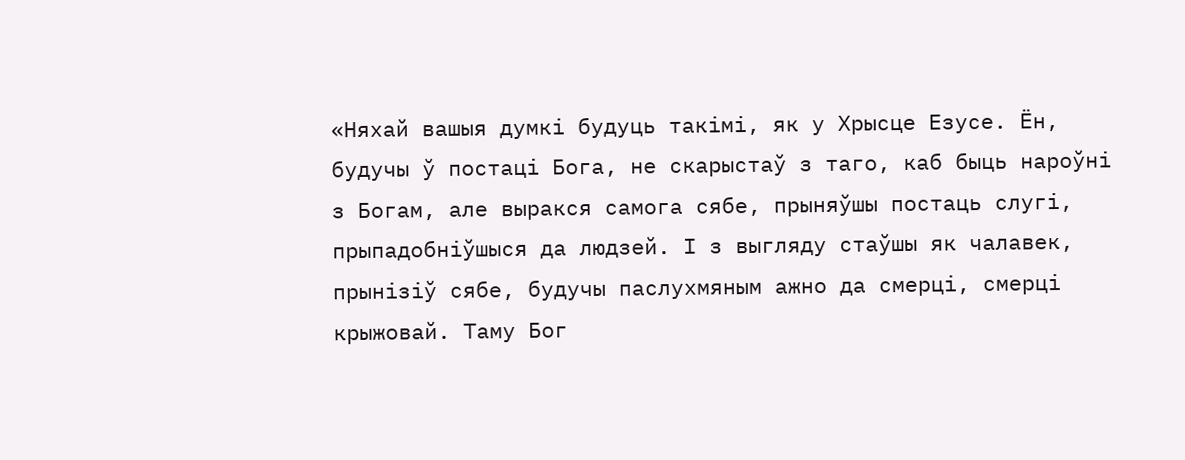«Няхай вашыя думкі будуць такімі, як у Хрысце Езусе. Ён, будучы ў постаці Бога, не скарыстаў з таго, каб быць нароўні з Богам, але выракся самога сябе, прыняўшы постаць слугі, прыпадобніўшыся да людзей. І з выгляду стаўшы як чалавек, прынізіў сябе, будучы паслухмяным ажно да смерці, смерці крыжовай. Таму Бог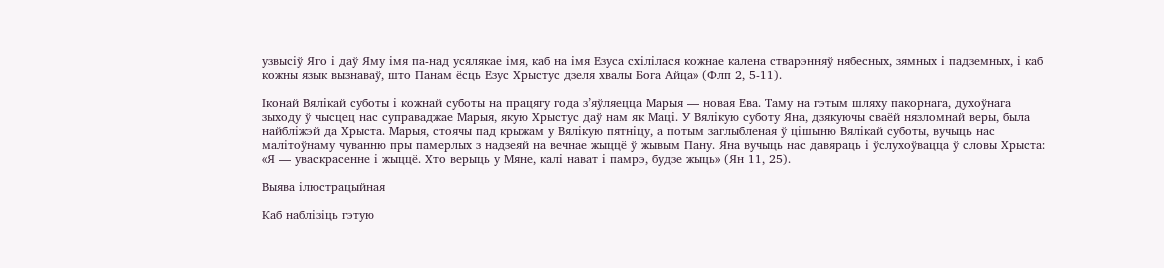узвысіў Яго і даў Яму імя па-над усялякае імя, каб на імя Езуса схілілася кожнае калена стварэнняў нябесных, зямных і падземных, і каб кожны язык вызнаваў, што Панам ёсць Езус Хрыстус дзеля хвалы Бога Айца» (Флп 2, 5-11).

Іконай Вялікай суботы і кожнай суботы на працягу года з’яўляецца Марыя — новая Ева. Таму на гэтым шляху пакорнага, духоўнага зыходу ў чысцец нас суправаджае Марыя, якую Хрыстус даў нам як Маці. У Вялікую суботу Яна, дзякуючы сваёй нязломнай веры, была найбліжэй да Хрыста. Марыя, стоячы пад крыжам у Вялікую пятніцу, а потым заглыбленая ў цішыню Вялікай суботы, вучыць нас малітоўнаму чуванню пры памерлых з надзеяй на вечнае жыццё ў жывым Пану. Яна вучыць нас давяраць і ўслухоўвацца ў словы Хрыста: «Я — уваскрасенне і жыццё. Хто верыць у Мяне, калі нават і памрэ, будзе жыць» (Ян 11, 25).

Выява ілюстрацыйная

Каб наблізіць гэтую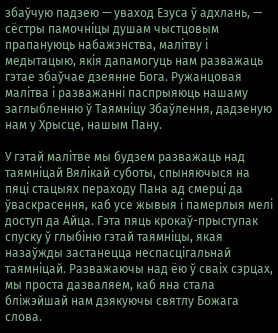збаўчую падзею — уваход Езуса ў адхлань, — сёстры памочніцы душам чыстцовым прапануюць набажэнства, малітву і медытацыю, якія дапамогуць нам разважаць гэтае збаўчае дзеянне Бога. Ружанцовая малітва і разважанні паспрыяюць нашаму заглыбленню ў Таямніцу Збаўлення, дадзеную нам у Хрысце, нашым Пану.

У гэтай малітве мы будзем разважаць над таямніцай Вялікай суботы, спыняючыся на пяці стацыях пераходу Пана ад смерці да ўваскрасення, каб усе жывыя і памерлыя мелі доступ да Айца. Гэта пяць крокаў-прыступак спуску ў глыбіню гэтай таямніцы, якая назаўжды застанецца неспасцігальнай таямніцай. Разважаючы над ёю ў сваіх сэрцах, мы проста дазваляем, каб яна стала бліжэйшай нам дзякуючы святлу Божага слова.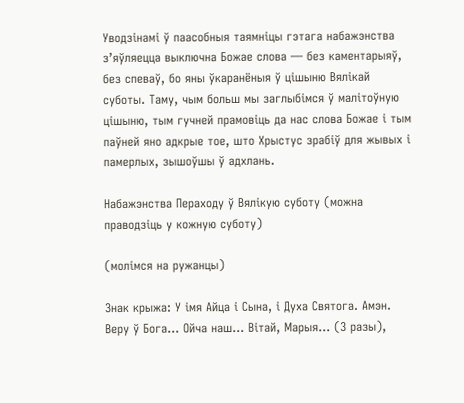Уводзінамі ў паасобныя таямніцы гэтага набажэнства з’яўляецца выключна Божае слова — без каментарыяў, без спеваў, бо яны ўкаранёныя ў цішыню Вялікай суботы. Таму, чым больш мы заглыбімся ў малітоўную цішыню, тым гучней прамовіць да нас слова Божае і тым паўней яно адкрые тое, што Хрыстус зрабіў для жывых і памерлых, зышоўшы ў адхлань.

Набажэнства Пераходу ў Вялікую суботу (можна праводзіць у кожную суботу)

(молімся на ружанцы)

Знак крыжа: У імя Айца і Сына, і Духа Святога. Амэн.
Веру ў Бога… Ойча наш… Вітай, Марыя… (3 разы),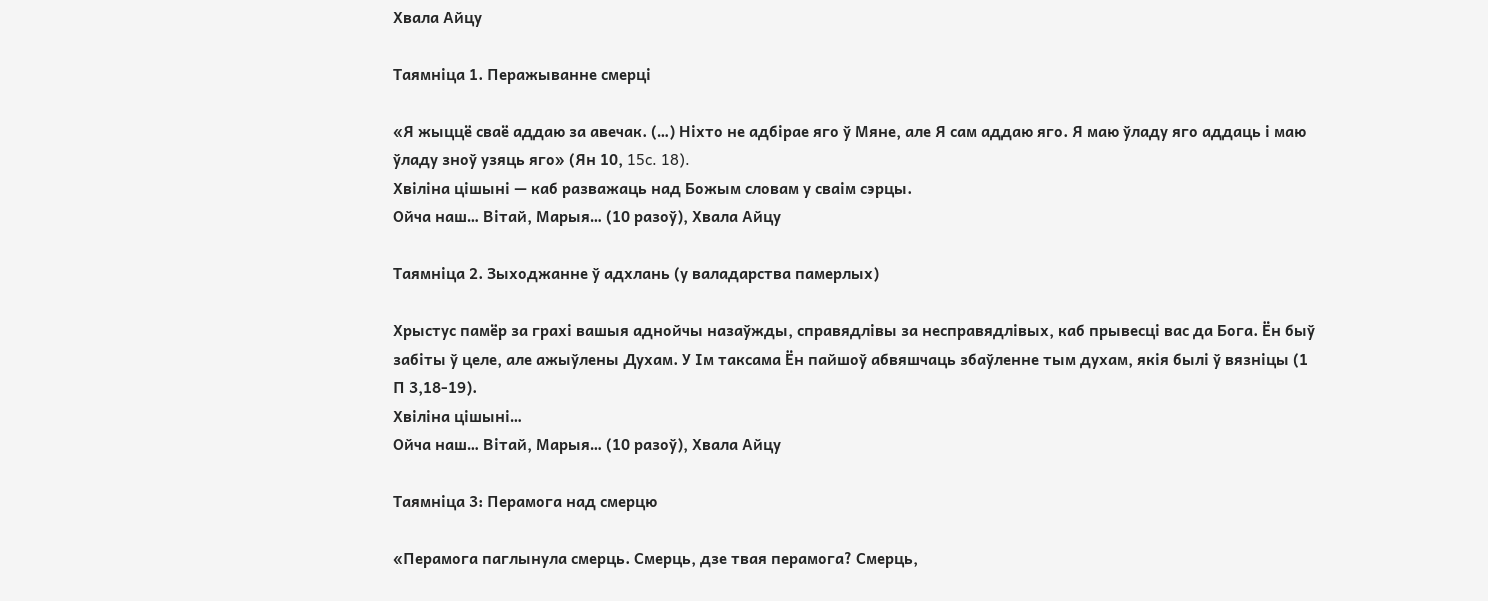Хвала Айцу

Таямніца 1. Перажыванне смерці

«Я жыццё сваё аддаю за авечак. (…) Ніхто не адбірае яго ў Мяне, але Я сам аддаю яго. Я маю ўладу яго аддаць і маю ўладу зноў узяць яго» (Ян 10, 15c. 18).
Хвіліна цішыні — каб разважаць над Божым словам у сваім сэрцы.
Ойча наш… Вітай, Марыя… (10 разоў), Хвала Айцу

Таямніца 2. Зыходжанне ў адхлань (у валадарства памерлых)

Хрыстус памёр за грахі вашыя аднойчы назаўжды, справядлівы за несправядлівых, каб прывесці вас да Бога. Ён быў забіты ў целе, але ажыўлены Духам. У Ім таксама Ён пайшоў абвяшчаць збаўленне тым духам, якія былі ў вязніцы (1 П 3,18-19).
Хвіліна цішыні…
Ойча наш… Вітай, Марыя… (10 разоў), Хвала Айцу

Таямніца 3: Перамога над смерцю

«Перамога паглынула смерць. Cмерць, дзе твая перамога? Смерць,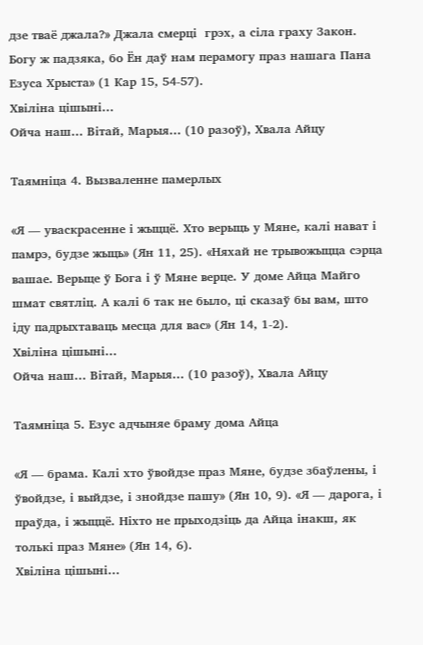дзе тваё джала?» Джала смерці  грэх, а сіла граху Закон. Богу ж падзяка, бо Ён даў нам перамогу праз нашага Пана Езуса Хрыста» (1 Кар 15, 54-57).
Хвіліна цішыні…
Ойча наш… Вітай, Марыя… (10 разоў), Хвала Айцу

Таямніца 4. Вызваленне памерлых

«Я — уваскрасенне і жыццё. Хто верыць у Мяне, калі нават і памрэ, будзе жыць» (Ян 11, 25). «Няхай не трывожыцца сэрца вашае. Верыце ў Бога і ў Мяне верце. У доме Айца Майго шмат святліц. А калі б так не было, ці сказаў бы вам, што іду падрыхтаваць месца для вас» (Ян 14, 1-2).
Хвіліна цішыні…
Ойча наш… Вітай, Марыя… (10 разоў), Хвала Айцу

Таямніца 5. Езус адчыняе браму дома Айца

«Я — брама. Калі хто ўвойдзе праз Мяне, будзе збаўлены, і ўвойдзе, і выйдзе, і знойдзе пашу» (Ян 10, 9). «Я — дарога, і праўда, і жыццё. Ніхто не прыходзіць да Айца інакш, як толькі праз Мяне» (Ян 14, 6).
Хвіліна цішыні…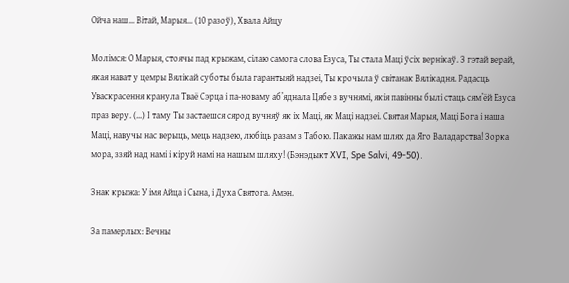Ойча наш… Вітай, Марыя… (10 разоў), Хвала Айцу

Молімся: О Марыя, стоячы пад крыжам, сілаю самога слова Езуса, Ты стала Маці ўсіх вернікаў. З гэтай верай, якая нават у цемры Вялікай суботы была гарантыяй надзеі, Ты крочыла ў світанак Вялікадня. Радасць Уваскрасення кранула Тваё Сэрца і па-новаму аб’яднала Цябе з вучнямі, якія павінны былі стаць сям’ёй Езуса праз веру. (…) І таму Ты застаешся сярод вучняў як іх Маці, як Маці надзеі. Святая Марыя, Маці Бога і наша Маці, навучы нас верыць, мець надзею, любіць разам з Табою. Пакажы нам шлях да Яго Валадарства! Зорка мора, ззяй над намі і кіруй намі на нашым шляху! (Бэнэдыкт XVI, Spe Salvi, 49-50).

Знак крыжа: У імя Айца і Сына, і Духа Святога. Амэн.

За памерлых: Вечны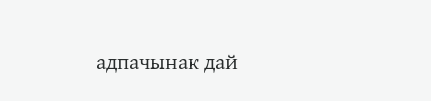адпачынак дай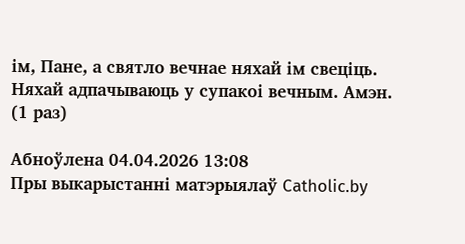ім, Пане, а святло вечнае няхай ім свеціць. Няхай адпачываюць у супакоі вечным. Амэн. (1 раз)

Абноўлена 04.04.2026 13:08
Пры выкарыстанні матэрыялаў Catholic.by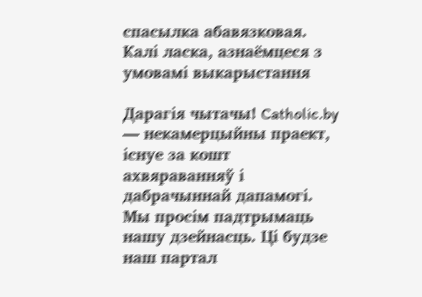спасылка абавязковая. Калі ласка, азнаёмцеся з умовамі выкарыстання

Дарагія чытачы! Catholic.by — некамерцыйны праект, існуе за кошт ахвяраванняў і дабрачыннай дапамогі. Мы просім падтрымаць нашу дзейнасць. Ці будзе наш партал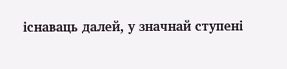існаваць далей, у значнай ступені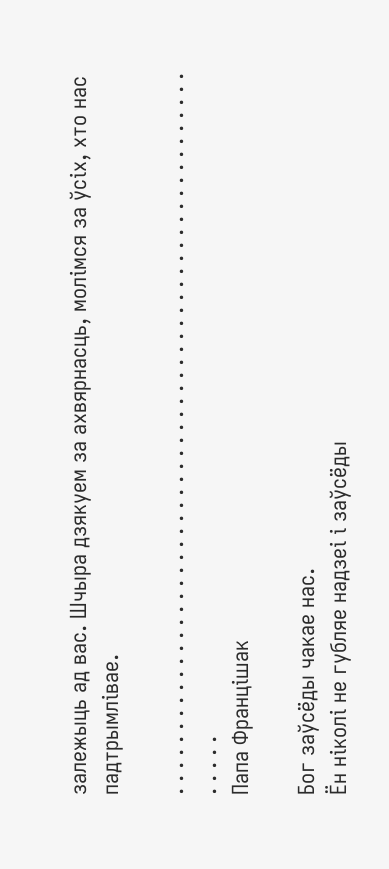залежыць ад вас. Шчыра дзякуем за ахвярнасць, молімся за ўсіх, хто нас падтрымлівае.

. . . . . . . . . . . . . . . . . . . . . . . . . . . . . . . . . . . . . . . . . . . . . . . . . . . . . . . . . . . . .
Папа Францішак

Бог заўсёды чакае нас.
Ён ніколі не губляе надзеі і заўсёды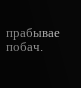прабывае побач.